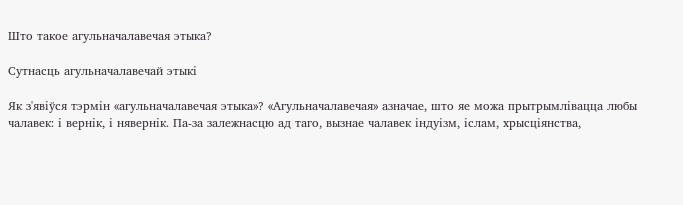Што такое агульначалавечая этыка?

Сутнасць агульначалавечай этыкі

Як з'явіўся тэрмін «агульначалавечая этыка»? «Агульначалавечая» азначае, што яе можа прытрымлівацца любы чалавек: і вернік, і нявернік. Па-за залежнасцю ад таго, вызнае чалавек індуізм, іслам, хрысціянства,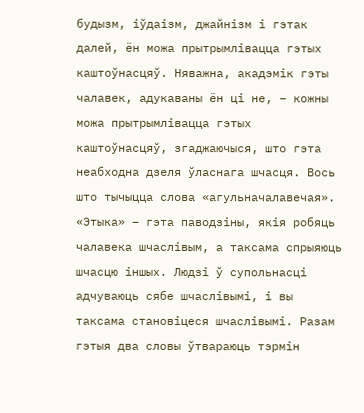будызм, іўдаізм, джайнізм і гэтак далей, ён можа прытрымлівацца гэтых каштоўнасцяў. Няважна, акадэмік гэты чалавек, адукаваны ён ці не, – кожны можа прытрымлівацца гэтых каштоўнасцяў, згаджаючыся, што гэта неабходна дзеля ўласнага шчасця. Вось што тычыцца слова «агульначалавечая». «Этыка» – гэта паводзіны, якія робяць чалавека шчаслівым, а таксама спрыяюць шчасцю іншых. Людзі ў супольнасці адчуваюць сябе шчаслівымі, і вы таксама становіцеся шчаслівымі. Разам гэтыя два словы ўтвараюць тэрмін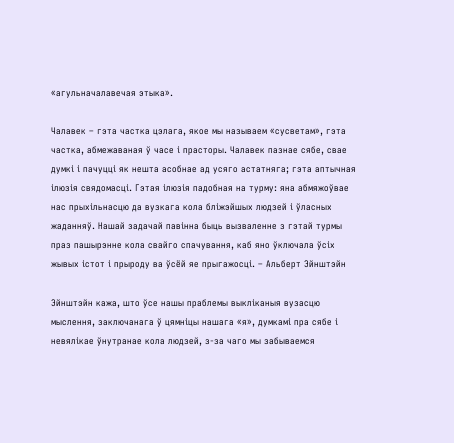«агульначалавечая этыка».

Чалавек – гэта частка цэлага, якое мы называем «сусветам», гэта частка, абмежаваная ў часе і прасторы. Чалавек пазнае сябе, свае думкі і пачуцці як нешта асобнае ад усяго астатняга; гэта аптычная ілюзія свядомасці. Гэтая ілюзія падобная на турму: яна абмяжоўвае нас прыхільнасцю да вузкага кола бліжэйшых людзей і ўласных жаданняў. Нашай задачай павінна быць вызваленне з гэтай турмы праз пашырэнне кола свайго спачування, каб яно ўключала ўсіх жывых істот і прыроду ва ўсёй яе прыгажосці. – Альберт Эйнштэйн

Эйнштэйн кажа, што ўсе нашы праблемы выкліканыя вузасцю мыслення, заключанага ў цямніцы нашага «я», думкамі пра сябе і невялікае ўнутранае кола людзей, з-за чаго мы забываемся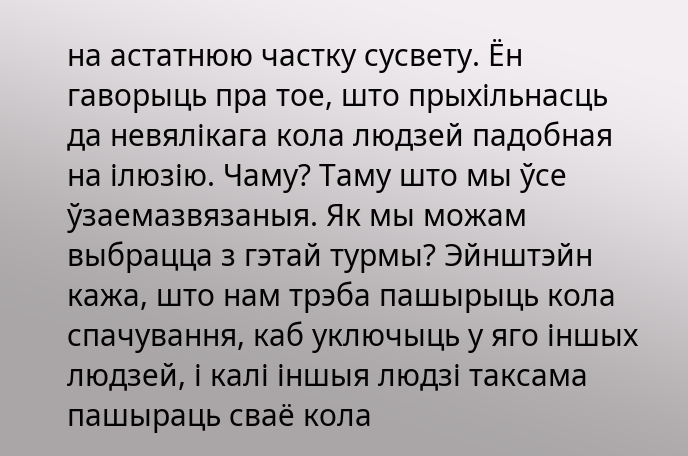на астатнюю частку сусвету. Ён гаворыць пра тое, што прыхільнасць да невялікага кола людзей падобная на ілюзію. Чаму? Таму што мы ўсе ўзаемазвязаныя. Як мы можам выбрацца з гэтай турмы? Эйнштэйн кажа, што нам трэба пашырыць кола спачування, каб уключыць у яго іншых людзей, і калі іншыя людзі таксама пашыраць сваё кола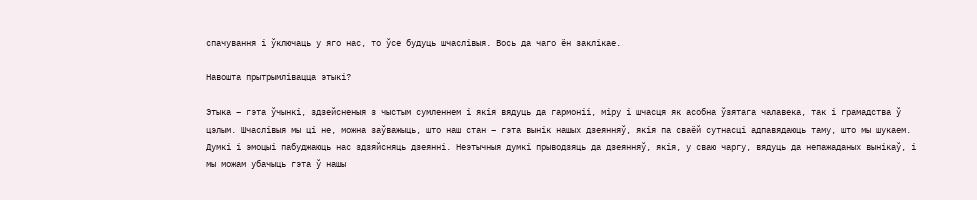спачування і ўключаць у яго нас, то ўсе будуць шчаслівыя. Вось да чаго ён заклікае.

Навошта прытрымлівацца этыкі?

Этыка – гэта ўчынкі, здзейсненыя з чыстым сумленнем і якія вядуць да гармоніі, міру і шчасця як асобна ўзятага чалавека, так і грамадства ў цэлым. Шчаслівыя мы ці не, можна заўважыць, што наш стан – гэта вынік нашых дзеянняў, якія па сваёй сутнасці адпавядаюць таму, што мы шукаем. Думкі і эмоцыі пабуджаюць нас здзяйсняць дзеянні. Неэтычныя думкі прыводзяць да дзеянняў, якія, у сваю чаргу, вядуць да непажаданых вынікаў, і мы можам убачыць гэта ў нашы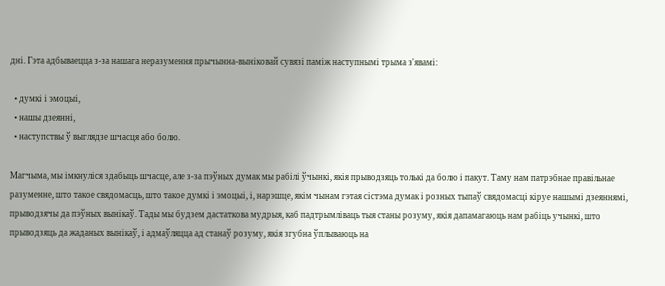дні. Гэта адбываецца з-за нашага неразумення прычынна-выніковай сувязі паміж наступнымі трыма з'явамі:

  • думкі і эмоцыі,
  • нашы дзеянні,
  • наступствы ў выглядзе шчасця або болю.

Магчыма, мы імкнуліся здабыць шчасце, але з-за пэўных думак мы рабілі ўчынкі, якія прыводзяць толькі да болю і пакут. Таму нам патрэбнае правільнае разуменне, што такое свядомасць, што такое думкі і эмоцыі, і, нарэшце, якім чынам гэтая сістэма думак і розных тыпаў свядомасці кіруе нашымі дзеяннямі, прыводзячы да пэўных вынікаў. Тады мы будзем дастаткова мудрыя, каб падтрымліваць тыя станы розуму, якія дапамагаюць нам рабіць учынкі, што прыводзяць да жаданых вынікаў, і адмаўляцца ад станаў розуму, якія згубна ўплываюць на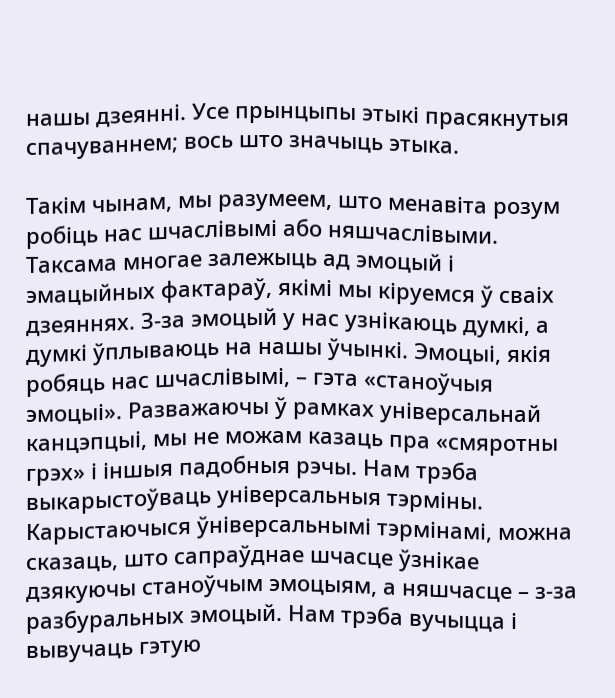нашы дзеянні. Усе прынцыпы этыкі прасякнутыя спачуваннем; вось што значыць этыка.

Такім чынам, мы разумеем, што менавіта розум робіць нас шчаслівымі або няшчаслівыми. Таксама многае залежыць ад эмоцый і эмацыйных фактараў, якімі мы кіруемся ў сваіх дзеяннях. З-за эмоцый у нас узнікаюць думкі, а думкі ўплываюць на нашы ўчынкі. Эмоцыі, якія робяць нас шчаслівымі, – гэта «станоўчыя эмоцыі». Разважаючы ў рамках універсальнай канцэпцыі, мы не можам казаць пра «смяротны грэх» і іншыя падобныя рэчы. Нам трэба выкарыстоўваць універсальныя тэрміны. Карыстаючыся ўніверсальнымі тэрмінамі, можна сказаць, што сапраўднае шчасце ўзнікае дзякуючы станоўчым эмоцыям, а няшчасце – з-за разбуральных эмоцый. Нам трэба вучыцца і вывучаць гэтую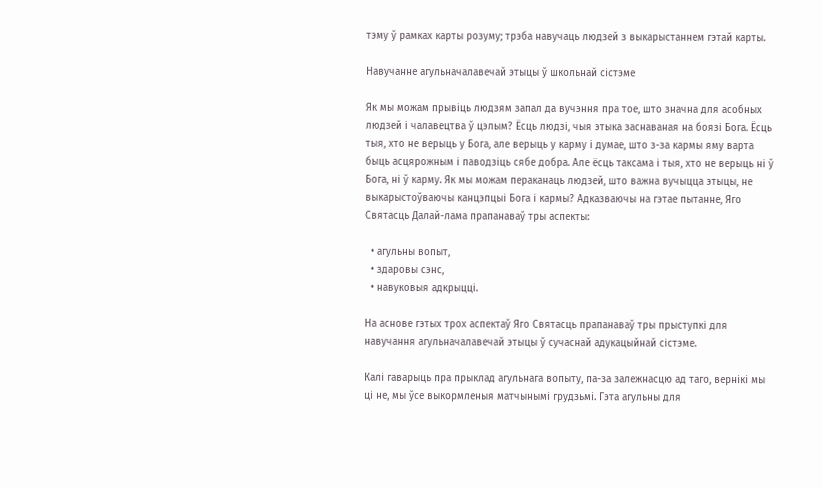тэму ў рамках карты розуму; трэба навучаць людзей з выкарыстаннем гэтай карты.

Навучанне агульначалавечай этыцы ў школьнай сістэме

Як мы можам прывіць людзям запал да вучэння пра тое, што значна для асобных людзей і чалавецтва ў цэлым? Ёсць людзі, чыя этыка заснаваная на боязі Бога. Ёсць тыя, хто не верыць у Бога, але верыць у карму і думае, што з-за кармы яму варта быць асцярожным і паводзіць сябе добра. Але ёсць таксама і тыя, хто не верыць ні ў Бога, ні ў карму. Як мы можам пераканаць людзей, што важна вучыцца этыцы, не выкарыстоўваючы канцэпцыі Бога і кармы? Адказваючы на гэтае пытанне, Яго Святасць Далай-лама прапанаваў тры аспекты:

  • агульны вопыт,
  • здаровы сэнс,
  • навуковыя адкрыцці.

На аснове гэтых трох аспектаў Яго Святасць прапанаваў тры прыступкі для навучання агульначалавечай этыцы ў сучаснай адукацыйнай сістэме.

Калі гаварыць пра прыклад агульнага вопыту, па-за залежнасцю ад таго, вернікі мы ці не, мы ўсе выкормленыя матчынымі грудзьмі. Гэта агульны для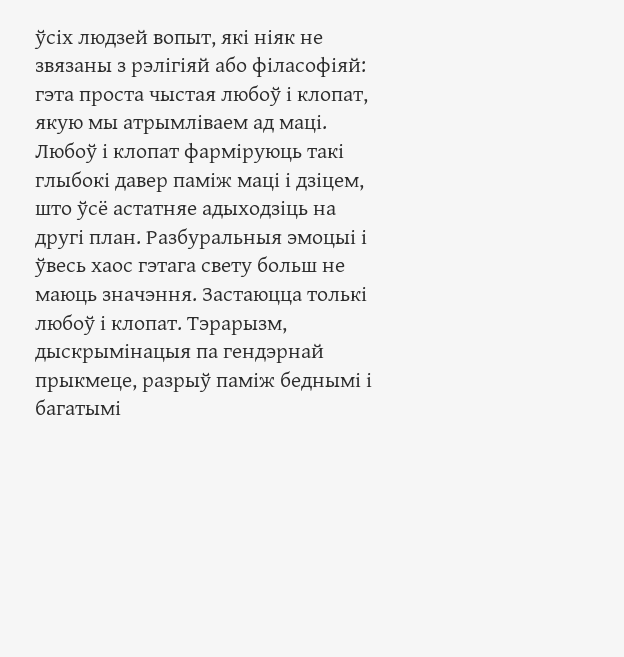ўсіх людзей вопыт, які ніяк не звязаны з рэлігіяй або філасофіяй: гэта проста чыстая любоў і клопат, якую мы атрымліваем ад маці. Любоў і клопат фарміруюць такі глыбокі давер паміж маці і дзіцем, што ўсё астатняе адыходзіць на другі план. Разбуральныя эмоцыі і ўвесь хаос гэтага свету больш не маюць значэння. Застаюцца толькі любоў і клопат. Тэрарызм, дыскрымінацыя па гендэрнай прыкмеце, разрыў паміж беднымі і багатымі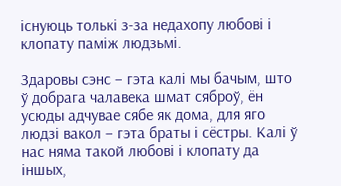існуюць толькі з-за недахопу любові і клопату паміж людзьмі.

Здаровы сэнс – гэта калі мы бачым, што ў добрага чалавека шмат сяброў, ён усюды адчувае сябе як дома, для яго людзі вакол – гэта браты і сёстры. Калі ў нас няма такой любові і клопату да іншых,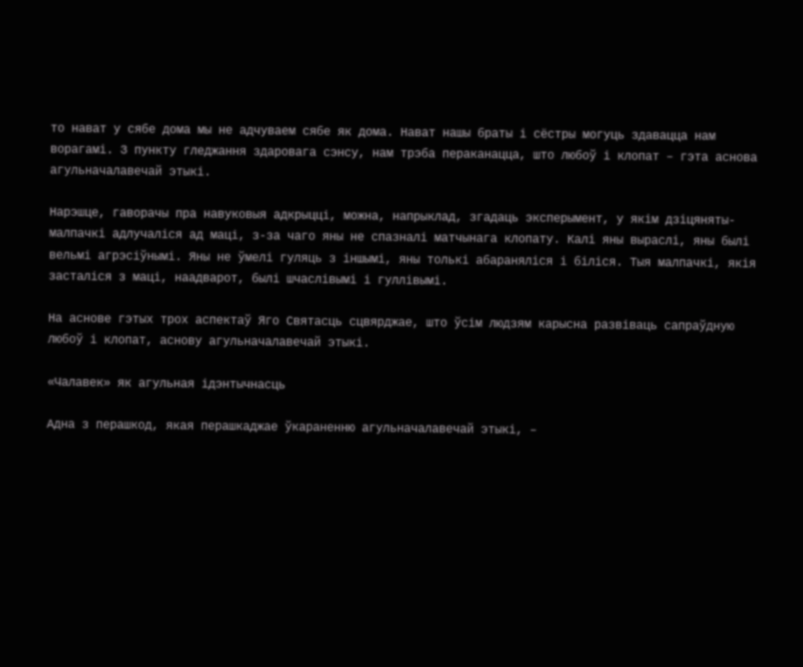то нават у сябе дома мы не адчуваем сябе як дома. Нават нашы браты і сёстры могуць здавацца нам ворагамі. З пункту гледжання здаровага сэнсу, нам трэба пераканацца, што любоў і клопат – гэта аснова агульначалавечай этыкі.

Нарэшце, гаворачы пра навуковыя адкрыцці, можна, напрыклад, згадаць эксперымент, у якім дзіцяняты-малпачкі адлучаліся ад маці, з-за чаго яны не спазналі матчынага клопату. Калі яны выраслі, яны былі вельмі агрэсіўнымі. Яны не ўмелі гуляць з іншымі, яны толькі абараняліся і біліся. Тыя малпачкі, якія засталіся з маці, наадварот, былі шчаслівымі і гуллівымі.

На аснове гэтых трох аспектаў Яго Святасць сцвярджае, што ўсім людзям карысна развіваць сапраўдную любоў і клопат, аснову агульначалавечай этыкі.

«Чалавек» як агульная ідэнтычнасць

Адна з перашкод, якая перашкаджае ўкараненню агульначалавечай этыкі, –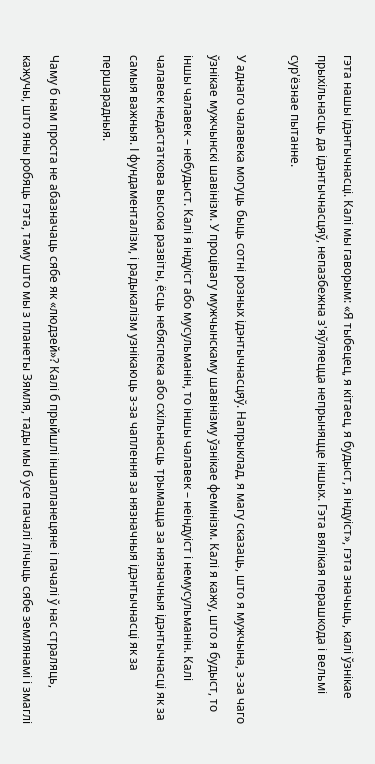гэта нашы ідэнтычнасці. Калі мы гаворым: «Я тыбецец, я кітаец, я будыст, я індуіст», гэта значыць, калі ўзнікае прыхільнасць да ідэнтычнасцяў, непазбежна з'яўляецца непрыняцце іншых. Гэта вялікая перашкода і вельмі сур'ёзнае пытанне.

У аднаго чалавека могуць быць сотні розных ідэнтычнасцяў. Напрыклад, я магу сказаць, што я мужчына, з-за чаго ўзнікае мужчынскі шавінізм. У процівагу мужчынскаму шавінізму ўзнікае фемінізм. Калі я кажу, што я будыст, то іншы чалавек – небудыст. Калі я індуіст або мусульманін, то іншы чалавек – неіндуіст і немусульманін. Калі чалавек недастаткова высока развіты, ёсць небяспека або схільнасць трымацца за нязначныя ідэнтычнасці як за самыя важныя. І фундаменталізм, і радыкалізм узнікаюць з-за чаплення за нязначныя ідэнтычнасці як за першарадныя.

Чаму б нам проста не абазначаць сябе як «людзей»? Калі б прыйшлі іншапланецяне і пачалі ў нас страляць, кажучы, што яны робяць гэта, таму што мы з планеты Зямля, тады мы б усе пачалі лічыць сябе землянамі і змаглі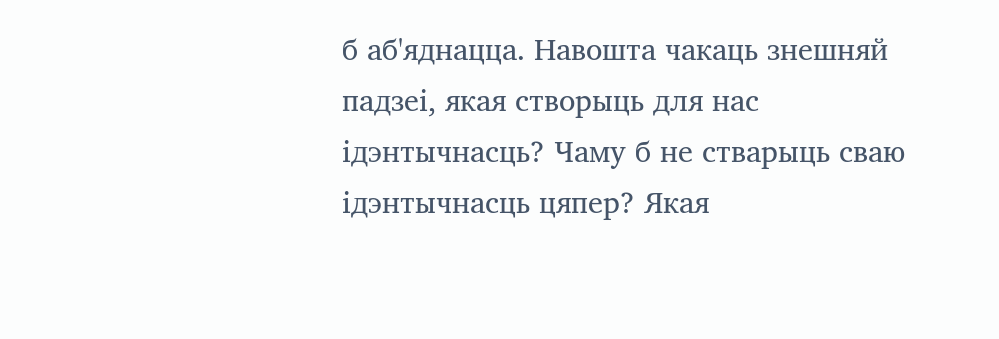б аб'яднацца. Навошта чакаць знешняй падзеі, якая створыць для нас ідэнтычнасць? Чаму б не стварыць сваю ідэнтычнасць цяпер? Якая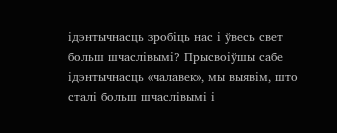ідэнтычнасць зробіць нас і ўвесь свет больш шчаслівымі? Прысвоіўшы сабе ідэнтычнасць «чалавек», мы выявім, што сталі больш шчаслівымі і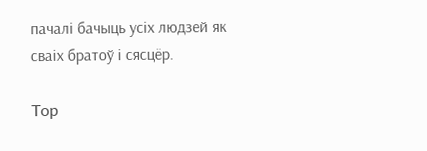пачалі бачыць усіх людзей як сваіх братоў і сясцёр.

Top